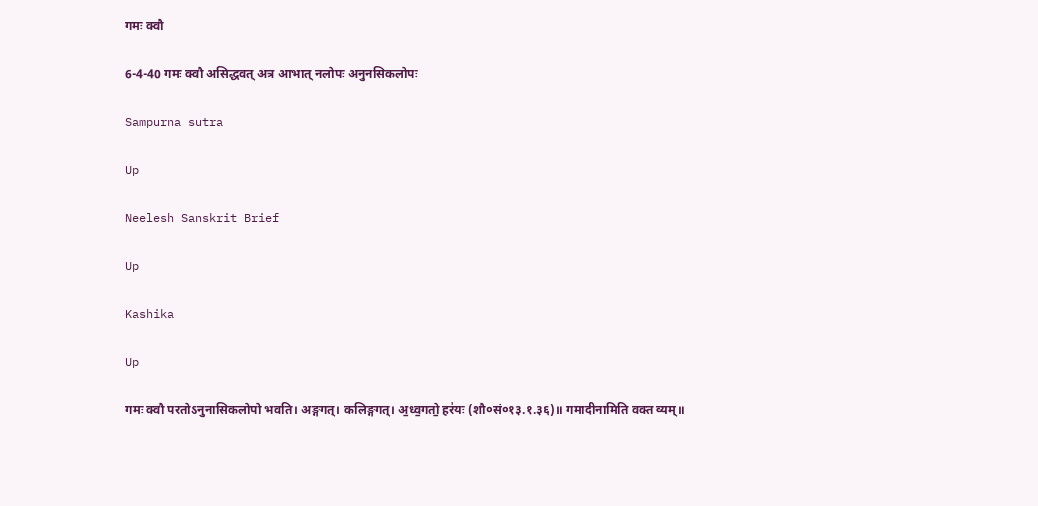गमः क्वौ

6-4-40 गमः क्वौ असिद्धवत् अत्र आभात् नलोपः अनुनसिकलोपः

Sampurna sutra

Up

Neelesh Sanskrit Brief

Up

Kashika

Up

गमः क्वौ परतोऽनुनासिकलोपो भवति। अङ्गगत्। कलिङ्गगत्। अ॒ध्व॒गतो॒ हर॑यः (शौ०सं०१३.१.३६)॥ गमादीनामिति वक्त व्यम्॥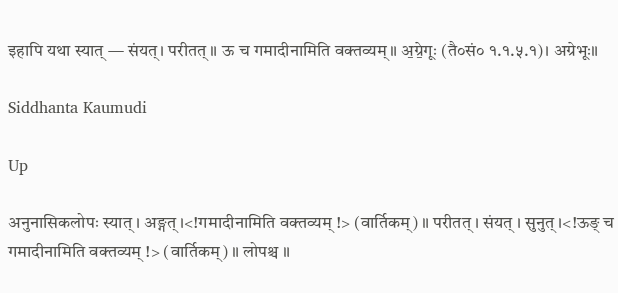इहापि यथा स्यात् — संयत्। परीतत् ॥ ऊ च गमादीनामिति वक्तव्यम्॥ अ॒ग्रे॒गूः (तै०सं० १.१.५.१)। अग्रेभूः॥

Siddhanta Kaumudi

Up

अनुनासिकलोपः स्यात् । अङ्गत् ।<!गमादीनामिति वक्तव्यम् !> (वार्तिकम्) ॥ परीतत् । संयत् । सुनुत् ।<!ऊङ् च गमादीनामिति वक्तव्यम् !> (वार्तिकम्) ॥ लोपश्च ॥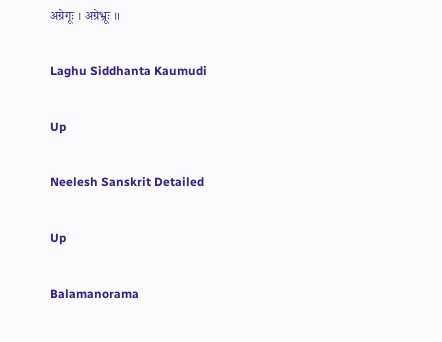अग्रेगूः । अग्रेभ्रूः ॥

Laghu Siddhanta Kaumudi

Up

Neelesh Sanskrit Detailed

Up

Balamanorama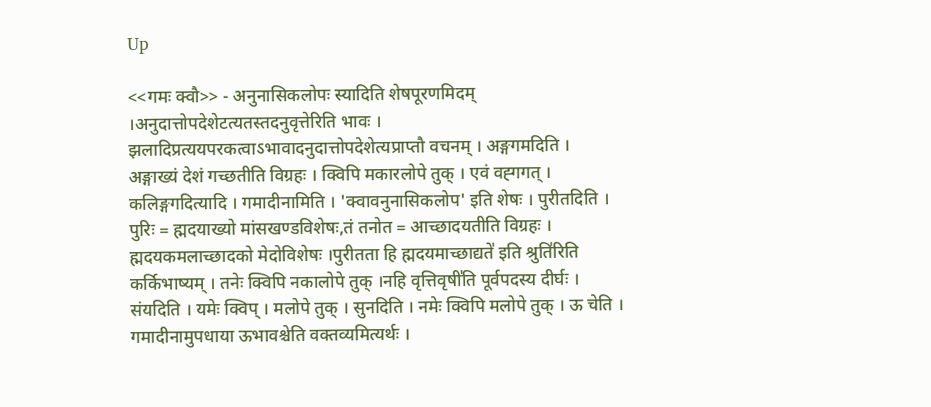Up

<<गमः क्वौ>> - अनुनासिकलोपः स्यादिति शेषपूरणमिदम् ।अनुदात्तोपदेशेटत्यतस्तदनुवृत्तेरिति भावः । झलादिप्रत्ययपरकत्वाऽभावादनुदात्तोपदेशेत्यप्राप्तौ वचनम् । अङ्गगमदिति । अङ्गाख्यं देशं गच्छतीति विग्रहः । क्विपि मकारलोपे तुक् । एवं वह्गगत् । कलिङ्गगदित्यादि । गमादीनामिति । 'क्वावनुनासिकलोप' इति शेषः । पुरीतदिति । पुरिः = ह्मदयाख्यो मांसखण्डविशेषः,तं तनोत = आच्छादयतीति विग्रहः । ह्मदयकमलाच्छादको मेदोविशेषः ।पुरीतता हि ह्मदयमाच्छाद्यते॑ इति श्रुति॑रिति कर्किभाष्यम् । तनेः क्विपि नकालोपे तुक् ।नहि वृत्तिवृषी॑ति पूर्वपदस्य दीर्घः । संयदिति । यमेः क्विप् । मलोपे तुक् । सुनदिति । नमेः क्विपि मलोपे तुक् । ऊ चेति । गमादीनामुपधाया ऊभावश्चेति वक्तव्यमित्यर्थः ।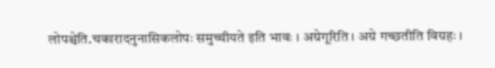लोपश्चेति.चकारादनुनासिकलोपः समुच्चीयते इति भावः । अग्रेगूरिति । अग्रे गच्छतीति विग्रहः ।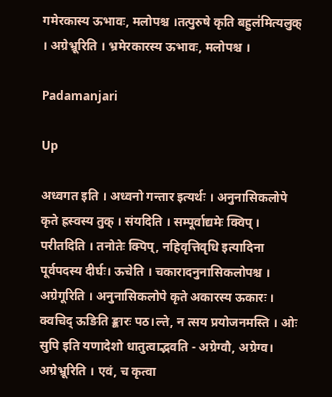गमेरकास्य ऊभावः, मलोपश्च ।तत्पुरुषे कृति बहुल॑मित्यलुक् । अग्रेभ्रूरिति । भ्रमेरकारस्य ऊभावः, मलोपश्च ।

Padamanjari

Up

अध्वगत इति । अध्वनो गन्तार इत्यर्थः । अनुनासिकलोपे कृते ह्रस्वस्य तुक् । संयदिति । सम्पूर्वाद्यमेः क्विप् । परीतदिति । तनोतेः क्पिप्, नहिवृत्तिवृधि इत्यादिना पूर्वपदस्य दीर्घः। ऊचेति । चकारादनुनासिकलोपश्च । अग्रेगूरिति । अनुनासिकलोपे कृते अकारस्य ऊकारः । क्वचिद् ऊङिति ङ्कारः पठ।ल्ते, न त्सय प्रयोजनमस्ति । ओः सुपि इति यणादेशो धातुत्वाद्भवति - अग्रेग्वौ, अग्रेग्व। अग्रेभ्रूरिति । एवं, च कृत्वा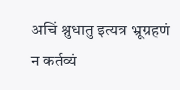अचिं श्नुधातु इत्यत्र भ्रूग्रहणं न कर्तव्यं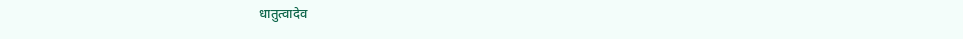धातुत्वादेव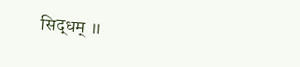सिद्धम् ॥